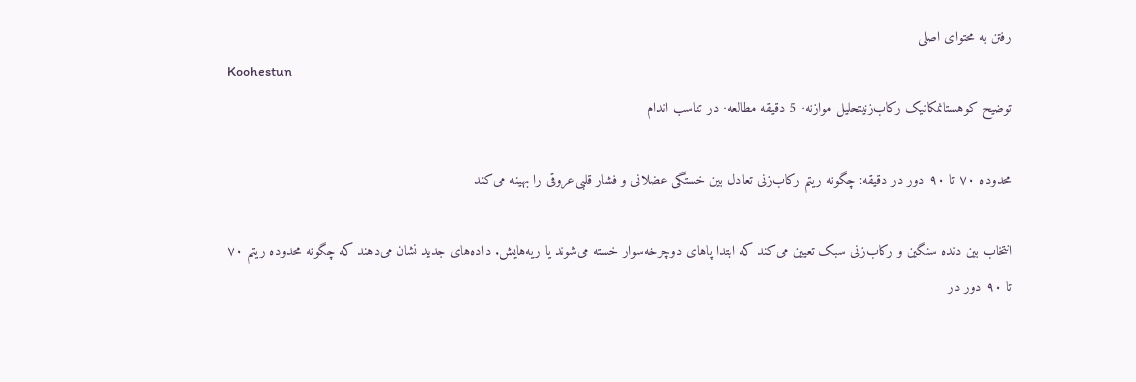رفتن به محتوای اصلی
Koohestun
توضیح کوهستانمکانیک رکاب‌زنیتحلیل موازنه· 5 دقیقه مطالعه· در تناسب اندام

محدوده ۷۰ تا ۹۰ دور در دقیقه: چگونه ریتم رکاب‌زنی تعادل بین خستگی عضلانی و فشار قلبی‌عروقی را بهینه می‌کند

انتخاب بین دنده سنگین و رکاب‌زنی سبک تعیین می‌کند که ابتدا پاهای دوچرخه‌سوار خسته می‌شوند یا ریه‌هایش. داده‌های جدید نشان می‌دهند که چگونه محدوده ریتم ۷۰ تا ۹۰ دور در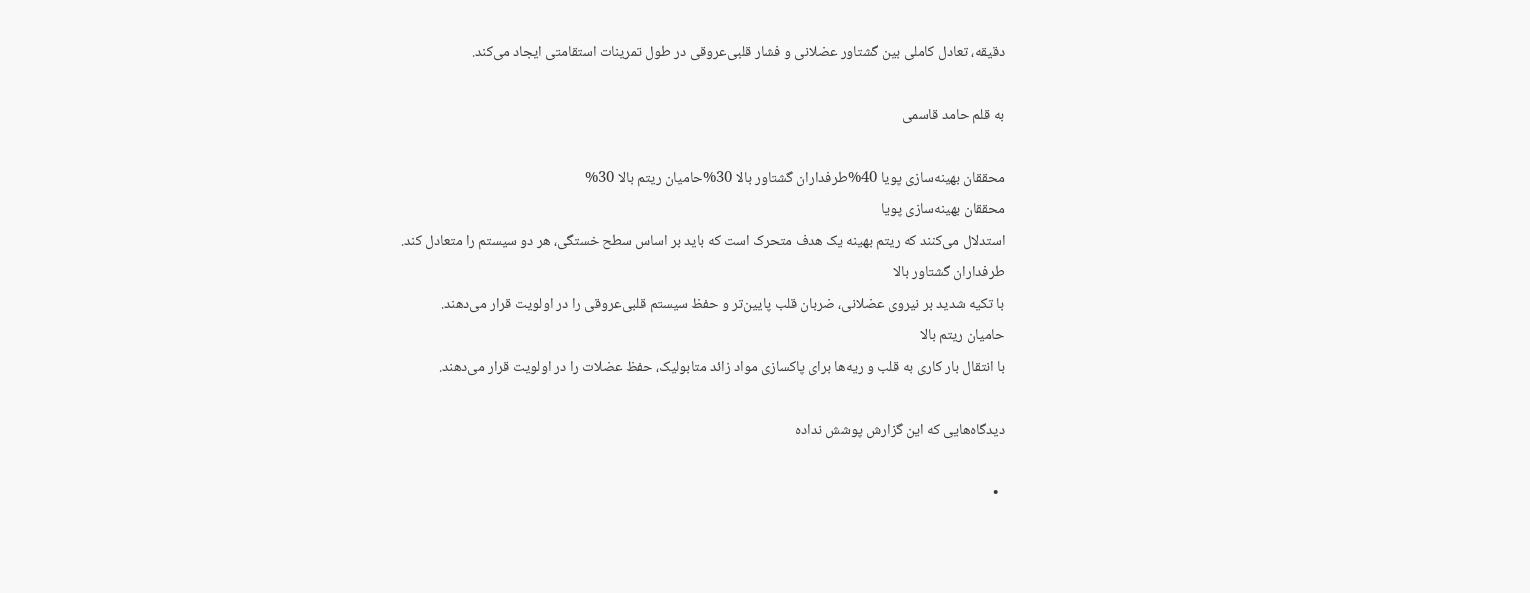دقیقه، تعادل کاملی بین گشتاور عضلانی و فشار قلبی‌عروقی در طول تمرینات استقامتی ایجاد می‌کند.

به قلم حامد قاسمی

محققان بهینه‌سازی پویا 40%طرفداران گشتاور بالا 30%حامیان ریتم بالا 30%
محققان بهینه‌سازی پویا
استدلال می‌کنند که ریتم بهینه یک هدف متحرک است که باید بر اساس سطح خستگی، هر دو سیستم را متعادل کند.
طرفداران گشتاور بالا
با تکیه شدید بر نیروی عضلانی، ضربان قلب پایین‌تر و حفظ سیستم قلبی‌عروقی را در اولویت قرار می‌دهند.
حامیان ریتم بالا
با انتقال بار کاری به قلب و ریه‌ها برای پاکسازی مواد زائد متابولیک، حفظ عضلات را در اولویت قرار می‌دهند.

دیدگاه‌هایی که این گزارش پوشش نداده

  •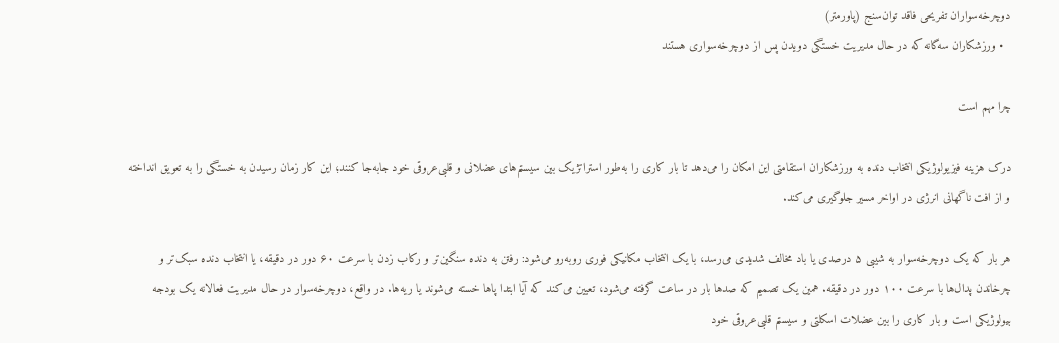دوچرخه‌سواران تفریحی فاقد توان‌سنج (پاورمتر)
  • ورزشکاران سه‌گانه که در حال مدیریت خستگی دویدن پس از دوچرخه‌سواری هستند

چرا مهم است

درک هزینه فیزیولوژیکی انتخاب دنده به ورزشکاران استقامتی این امکان را می‌دهد تا بار کاری را به‌طور استراتژیک بین سیستم‌های عضلانی و قلبی‌عروقی خود جابه‌جا کنند؛ این کار زمان رسیدن به خستگی را به تعویق انداخته و از افت ناگهانی انرژی در اواخر مسیر جلوگیری می‌کند.

هر بار که یک دوچرخه‌سوار به شیبی ۵ درصدی یا باد مخالف شدیدی می‌رسد، با یک انتخاب مکانیکی فوری روبه‌رو می‌شود: رفتن به دنده سنگین‌تر و رکاب زدن با سرعت ۶۰ دور در دقیقه، یا انتخاب دنده سبک‌تر و چرخاندن پدال‌ها با سرعت ۱۰۰ دور در دقیقه. همین یک تصمیم که صدها بار در ساعت گرفته می‌شود، تعیین می‌کند که آیا ابتدا پاها خسته می‌شوند یا ریه‌ها. در واقع، دوچرخه‌سوار در حال مدیریت فعالانه یک بودجه بیولوژیکی است و بار کاری را بین عضلات اسکلتی و سیستم قلبی‌عروقی خود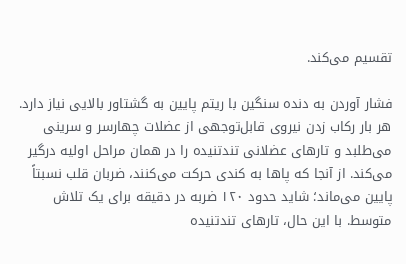تقسیم می‌کند.

فشار آوردن به دنده سنگین با ریتم پایین به گشتاور بالایی نیاز دارد. هر بار رکاب زدن نیروی قابل‌توجهی از عضلات چهارسر و سرینی می‌طلبد و تارهای عضلانی تندتنیده را در همان مراحل اولیه درگیر می‌کند. از آنجا که پاها به کندی حرکت می‌کنند، ضربان قلب نسبتاً پایین می‌ماند؛ شاید حدود ۱۲۰ ضربه در دقیقه برای یک تلاش متوسط. با این حال، تارهای تندتنیده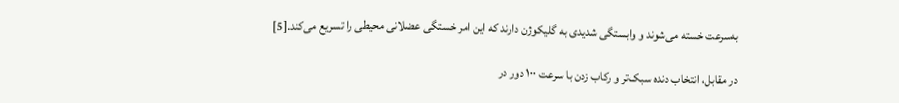به‌سرعت خسته می‌شوند و وابستگی شدیدی به گلیکوژن دارند که این امر خستگی عضلانی محیطی را تسریع می‌کند.[5]

در مقابل، انتخاب دنده سبک‌تر و رکاب زدن با سرعت ۱۰۰ دور در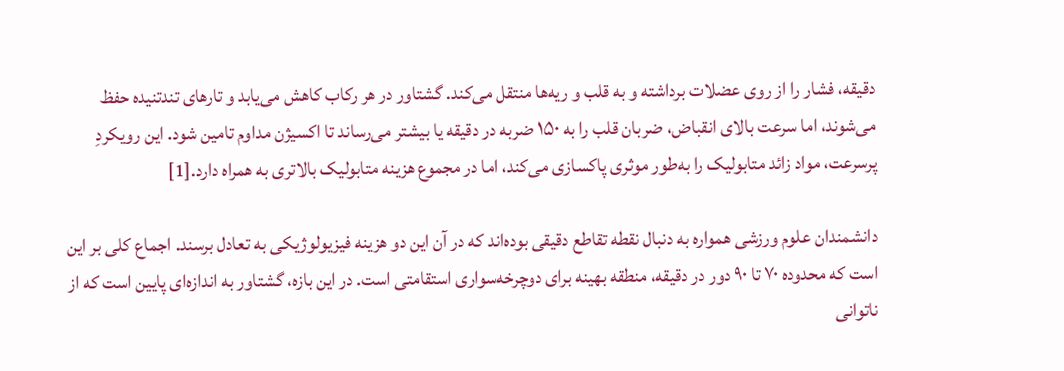دقیقه، فشار را از روی عضلات برداشته و به قلب و ریه‌ها منتقل می‌کند. گشتاور در هر رکاب کاهش می‌یابد و تارهای تندتنیده حفظ می‌شوند، اما سرعت بالای انقباض، ضربان قلب را به ۱۵۰ ضربه در دقیقه یا بیشتر می‌رساند تا اکسیژن مداوم تامین شود. این رویکردِ پرسرعت، مواد زائد متابولیک را به‌طور موثری پاکسازی می‌کند، اما در مجموع هزینه متابولیک بالاتری به همراه دارد.[1]

دانشمندان علوم ورزشی همواره به دنبال نقطه تقاطع دقیقی بوده‌اند که در آن این دو هزینه فیزیولوژیکی به تعادل برسند. اجماع کلی بر این است که محدوده ۷۰ تا ۹۰ دور در دقیقه، منطقه بهینه برای دوچرخه‌سواری استقامتی است. در این بازه، گشتاور به اندازه‌ای پایین است که از ناتوانی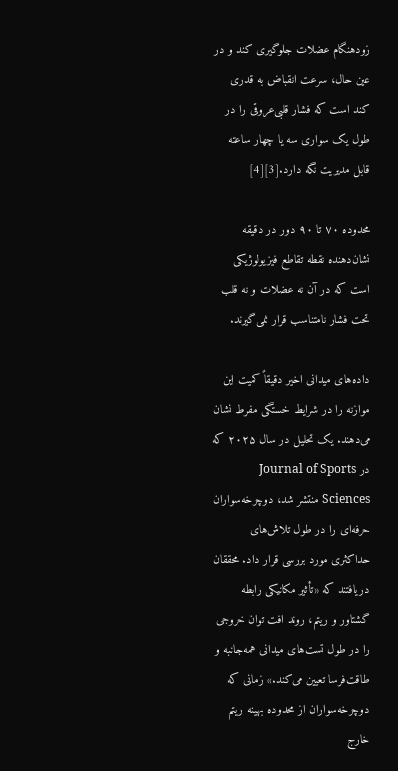زودهنگام عضلات جلوگیری کند و در عین حال، سرعت انقباض به قدری کند است که فشار قلبی‌عروقی را در طول یک سواری سه یا چهار ساعته قابل مدیریت نگه دارد.[3][4]

محدوده ۷۰ تا ۹۰ دور در دقیقه نشان‌دهنده نقطه تقاطع فیزیولوژیکی است که در آن نه عضلات و نه قلب تحت فشار نامتناسب قرار نمی‌گیرند.

داده‌های میدانی اخیر دقیقاً کمیت این موازنه را در شرایط خستگی مفرط نشان می‌دهند. یک تحلیل در سال ۲۰۲۵ که در Journal of Sports Sciences منتشر شد، دوچرخه‌سواران حرفه‌ای را در طول تلاش‌های حداکثری مورد بررسی قرار داد. محققان دریافتند که «تأثیر مکانیکی رابطه گشتاور و ریتم، روند افت توان خروجی را در طول تست‌های میدانی همه‌جانبه و طاقت‌فرسا تعیین می‌کند.» زمانی که دوچرخه‌سواران از محدوده بهینه ریتم خارج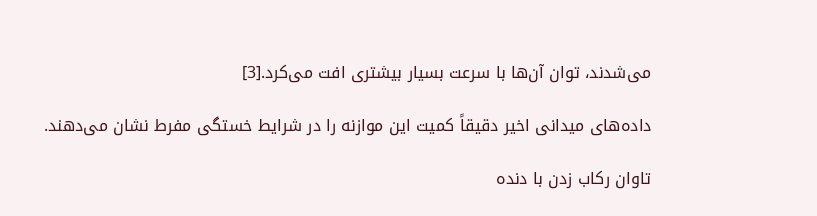می‌شدند، توان آن‌ها با سرعت بسیار بیشتری افت می‌کرد.[3]

داده‌های میدانی اخیر دقیقاً کمیت این موازنه را در شرایط خستگی مفرط نشان می‌دهند.

تاوان رکاب زدن با دنده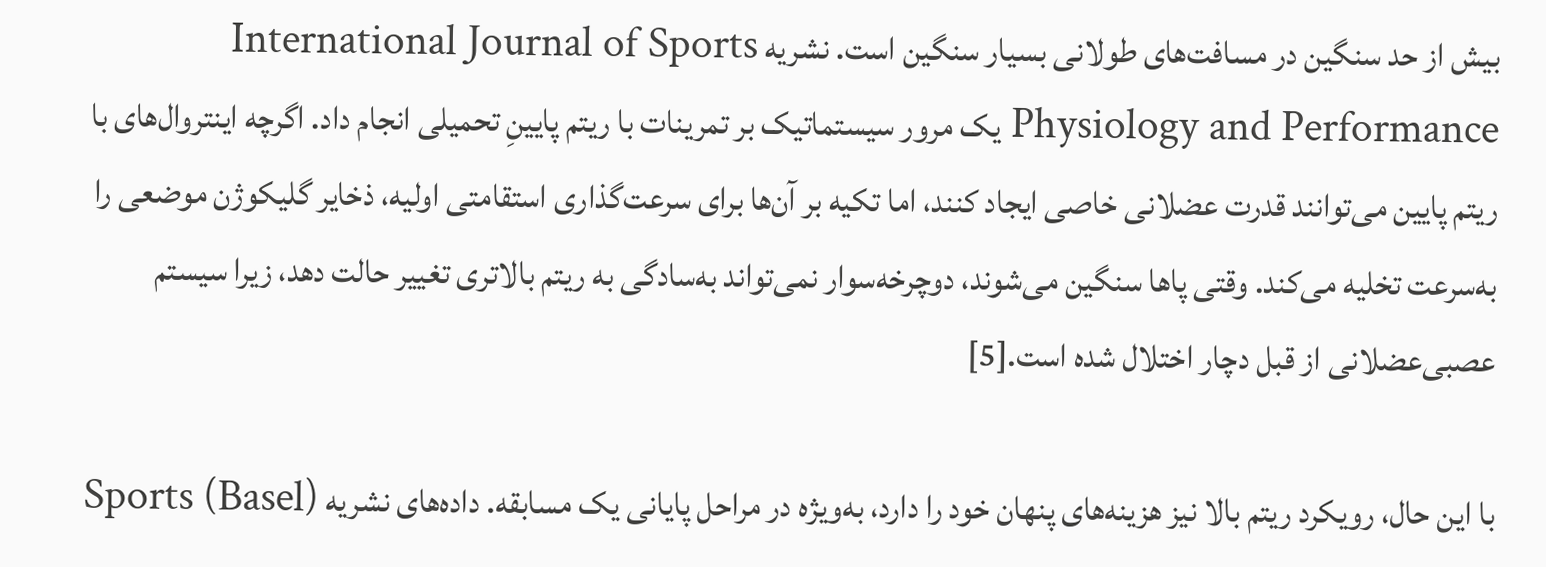بیش از حد سنگین در مسافت‌های طولانی بسیار سنگین است. نشریه International Journal of Sports Physiology and Performance یک مرور سیستماتیک بر تمرینات با ریتم پایینِ تحمیلی انجام داد. اگرچه اینتروال‌های با ریتم پایین می‌توانند قدرت عضلانی خاصی ایجاد کنند، اما تکیه بر آن‌ها برای سرعت‌گذاری استقامتی اولیه، ذخایر گلیکوژن موضعی را به‌سرعت تخلیه می‌کند. وقتی پاها سنگین می‌شوند، دوچرخه‌سوار نمی‌تواند به‌سادگی به ریتم بالاتری تغییر حالت دهد، زیرا سیستم عصبی‌عضلانی از قبل دچار اختلال شده است.[5]

با این حال، رویکرد ریتم بالا نیز هزینه‌های پنهان خود را دارد، به‌ویژه در مراحل پایانی یک مسابقه. داده‌های نشریه Sports (Basel)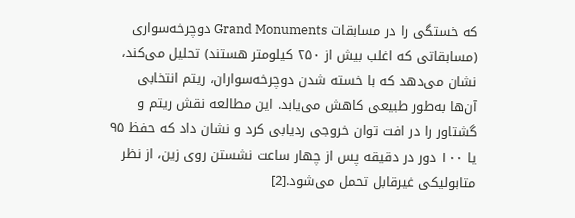که خستگی را در مسابقات Grand Monuments دوچرخه‌سواری (مسابقاتی که اغلب بیش از ۲۵۰ کیلومتر هستند) تحلیل می‌کند، نشان می‌دهد که با خسته شدن دوچرخه‌سواران، ریتم انتخابی آن‌ها به‌طور طبیعی کاهش می‌یابد. این مطالعه نقش ریتم و گشتاور را در افت توان خروجی ردیابی کرد و نشان داد که حفظ ۹۵ یا ۱۰۰ دور در دقیقه پس از چهار ساعت نشستن روی زین، از نظر متابولیکی غیرقابل تحمل می‌شود.[2]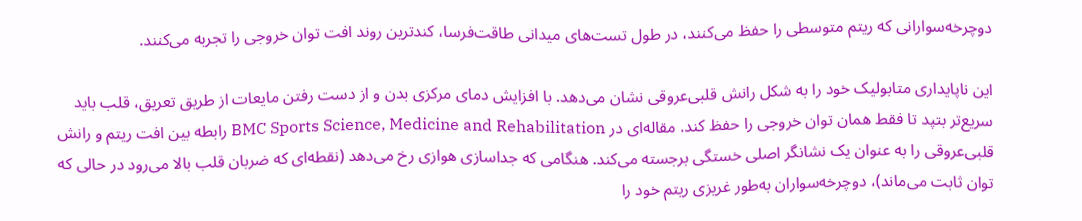دوچرخه‌سوارانی که ریتم متوسطی را حفظ می‌کنند، در طول تست‌های میدانی طاقت‌فرسا، کندترین روند افت توان خروجی را تجربه می‌کنند.

این ناپایداری متابولیک خود را به شکل رانش قلبی‌عروقی نشان می‌دهد. با افزایش دمای مرکزی بدن و از دست رفتن مایعات از طریق تعریق، قلب باید سریع‌تر بتپد تا فقط همان توان خروجی را حفظ کند. مقاله‌ای در BMC Sports Science, Medicine and Rehabilitation رابطه بین افت ریتم و رانش قلبی‌عروقی را به عنوان یک نشانگر اصلی خستگی برجسته می‌کند. هنگامی که جداسازی هوازی رخ می‌دهد (نقطه‌ای که ضربان قلب بالا می‌رود در حالی که توان ثابت می‌ماند)، دوچرخه‌سواران به‌طور غریزی ریتم خود را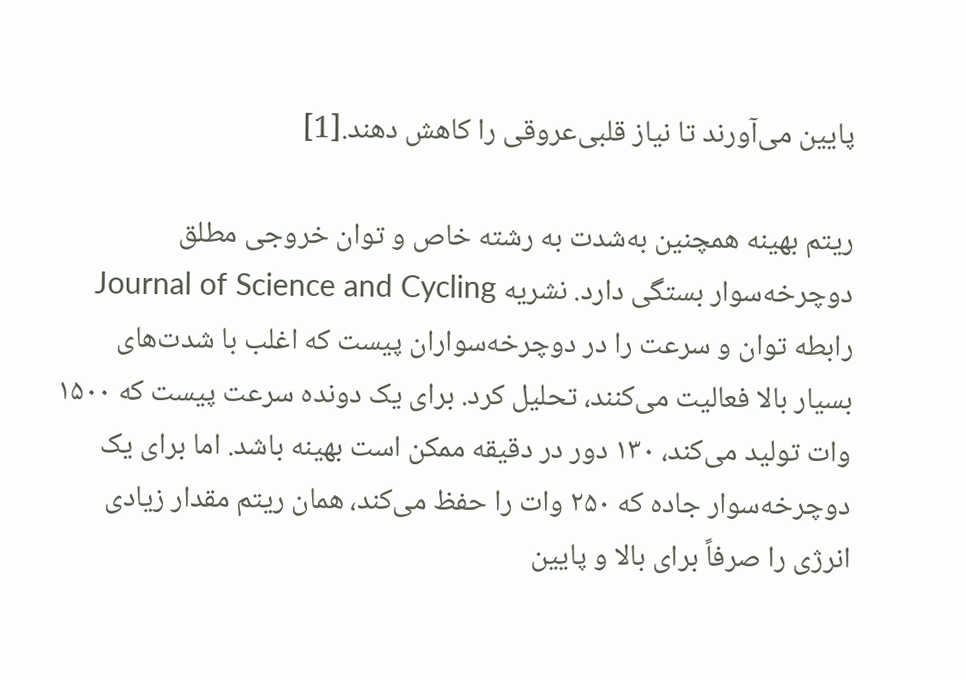پایین می‌آورند تا نیاز قلبی‌عروقی را کاهش دهند.[1]

ریتم بهینه همچنین به‌شدت به رشته خاص و توان خروجی مطلق دوچرخه‌سوار بستگی دارد. نشریه Journal of Science and Cycling رابطه توان و سرعت را در دوچرخه‌سواران پیست که اغلب با شدت‌های بسیار بالا فعالیت می‌کنند، تحلیل کرد. برای یک دونده سرعت پیست که ۱۵۰۰ وات تولید می‌کند، ۱۳۰ دور در دقیقه ممکن است بهینه باشد. اما برای یک دوچرخه‌سوار جاده که ۲۵۰ وات را حفظ می‌کند، همان ریتم مقدار زیادی انرژی را صرفاً برای بالا و پایین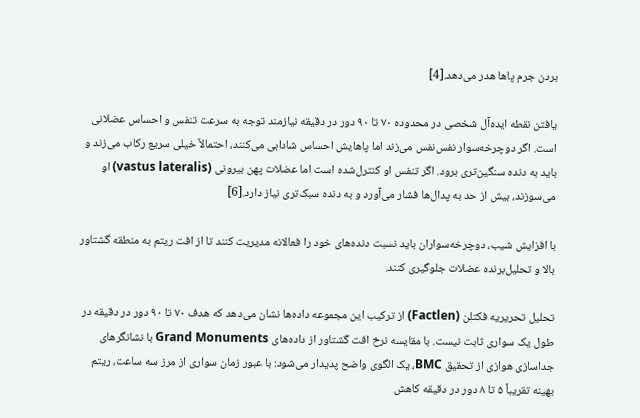بردن جرم پاها هدر می‌دهد.[4]

یافتن نقطه ایده‌آل شخصی در محدوده ۷۰ تا ۹۰ دور در دقیقه نیازمند توجه به سرعت تنفس و احساس عضلانی است. اگر دوچرخه‌سوار نفس‌نفس می‌زند اما پاهایش احساس شادابی می‌کنند، احتمالاً خیلی سریع رکاب می‌زند و باید به دنده سنگین‌تری برود. اگر تنفس او کنترل‌شده است اما عضلات پهن بیرونی (vastus lateralis) او می‌سوزند، بیش از حد به پدال‌ها فشار می‌آورد و به دنده سبک‌تری نیاز دارد.[6]

با افزایش شیب، دوچرخه‌سواران باید نسبت دنده‌های خود را فعالانه مدیریت کنند تا از افت ریتم به منطقه گشتاور بالا و تحلیل‌برنده عضلات جلوگیری کنند.

تحلیل تحریریه فکتلن (Factlen) از ترکیب این مجموعه داده‌ها نشان می‌دهد که هدف ۷۰ تا ۹۰ دور در دقیقه در طول یک سواری ثابت نیست. با مقایسه نرخ افت گشتاور از داده‌های Grand Monuments با نشانگرهای جداسازی هوازی از تحقیق BMC، یک الگوی واضح پدیدار می‌شود: با عبور زمان سواری از مرز سه ساعت، ریتم بهینه تقریباً ۵ تا ۸ دور در دقیقه کاهش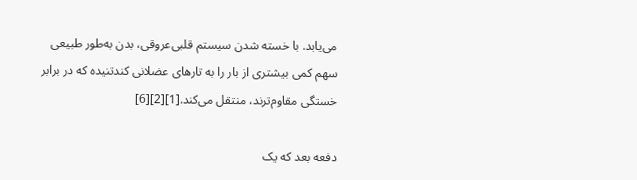می‌یابد. با خسته شدن سیستم قلبی‌عروقی، بدن به‌طور طبیعی سهم کمی بیشتری از بار را به تارهای عضلانی کندتنیده که در برابر خستگی مقاوم‌ترند، منتقل می‌کند.[1][2][6]

دفعه بعد که یک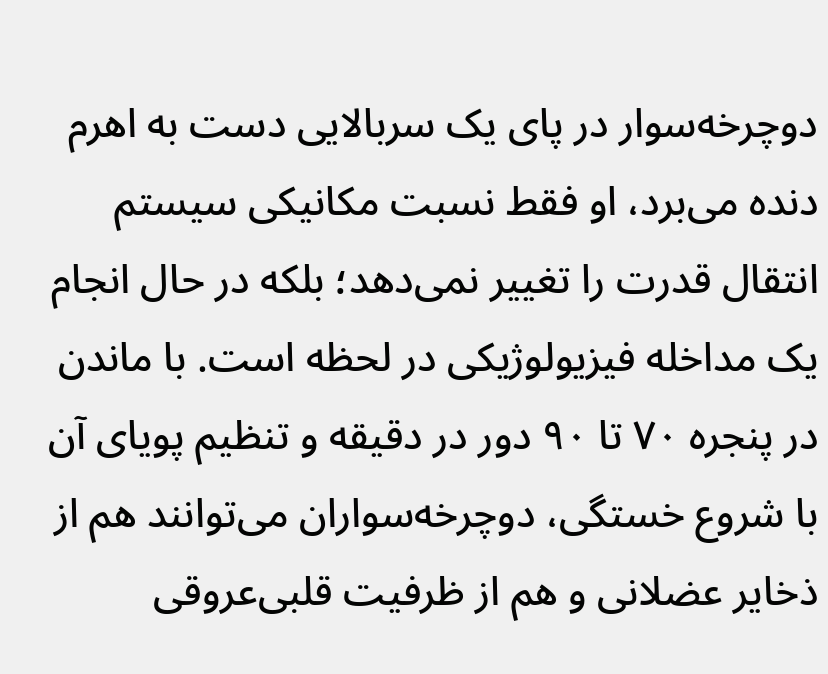دوچرخه‌سوار در پای یک سربالایی دست به اهرم دنده می‌برد، او فقط نسبت مکانیکی سیستم انتقال قدرت را تغییر نمی‌دهد؛ بلکه در حال انجام یک مداخله فیزیولوژیکی در لحظه است. با ماندن در پنجره ۷۰ تا ۹۰ دور در دقیقه و تنظیم پویای آن با شروع خستگی، دوچرخه‌سواران می‌توانند هم از ذخایر عضلانی و هم از ظرفیت قلبی‌عروقی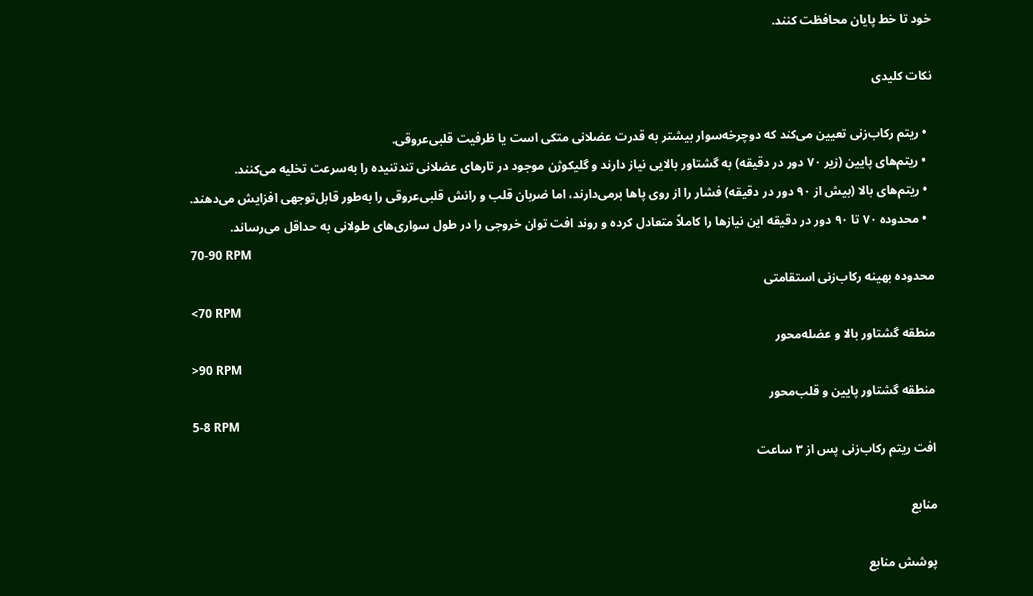خود تا خط پایان محافظت کنند.

نکات کلیدی

  • ریتم رکاب‌زنی تعیین می‌کند که دوچرخه‌سوار بیشتر به قدرت عضلانی متکی است یا ظرفیت قلبی‌عروقی.
  • ریتم‌های پایین (زیر ۷۰ دور در دقیقه) به گشتاور بالایی نیاز دارند و گلیکوژن موجود در تارهای عضلانی تندتنیده را به‌سرعت تخلیه می‌کنند.
  • ریتم‌های بالا (بیش از ۹۰ دور در دقیقه) فشار را از روی پاها برمی‌دارند، اما ضربان قلب و رانش قلبی‌عروقی را به‌طور قابل‌توجهی افزایش می‌دهند.
  • محدوده ۷۰ تا ۹۰ دور در دقیقه این نیازها را کاملاً متعادل کرده و روند افت توان خروجی را در طول سواری‌های طولانی به حداقل می‌رساند.
70-90 RPM
محدوده بهینه رکاب‌زنی استقامتی
<70 RPM
منطقه گشتاور بالا و عضله‌محور
>90 RPM
منطقه گشتاور پایین و قلب‌محور
5-8 RPM
افت ریتم رکاب‌زنی پس از ۳ ساعت

منابع

پوشش منابع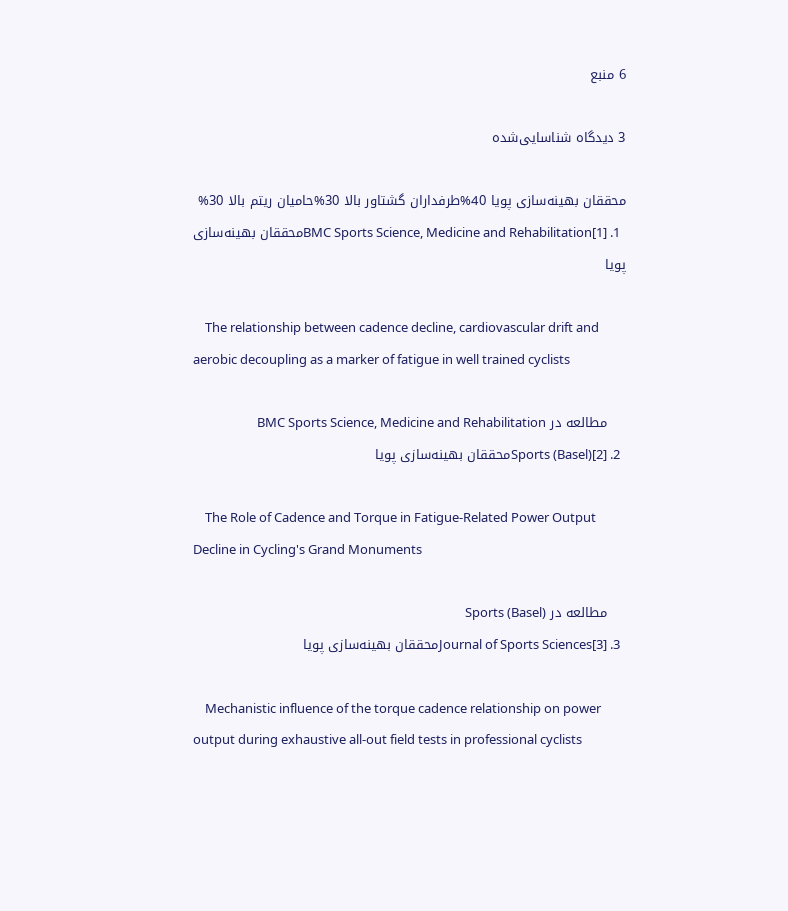6 منبع

3 دیدگاه شناسایی‌شده

محققان بهینه‌سازی پویا 40%طرفداران گشتاور بالا 30%حامیان ریتم بالا 30%
  1. [1]BMC Sports Science, Medicine and Rehabilitationمحققان بهینه‌سازی پویا

    The relationship between cadence decline, cardiovascular drift and aerobic decoupling as a marker of fatigue in well trained cyclists

    مطالعه در BMC Sports Science, Medicine and Rehabilitation
  2. [2]Sports (Basel)محققان بهینه‌سازی پویا

    The Role of Cadence and Torque in Fatigue-Related Power Output Decline in Cycling's Grand Monuments

    مطالعه در Sports (Basel)
  3. [3]Journal of Sports Sciencesمحققان بهینه‌سازی پویا

    Mechanistic influence of the torque cadence relationship on power output during exhaustive all-out field tests in professional cyclists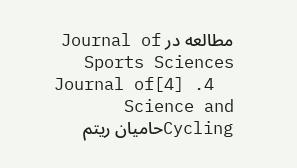مطالعه در Journal of Sports Sciences
  4. [4]Journal of Science and Cyclingحامیان ریتم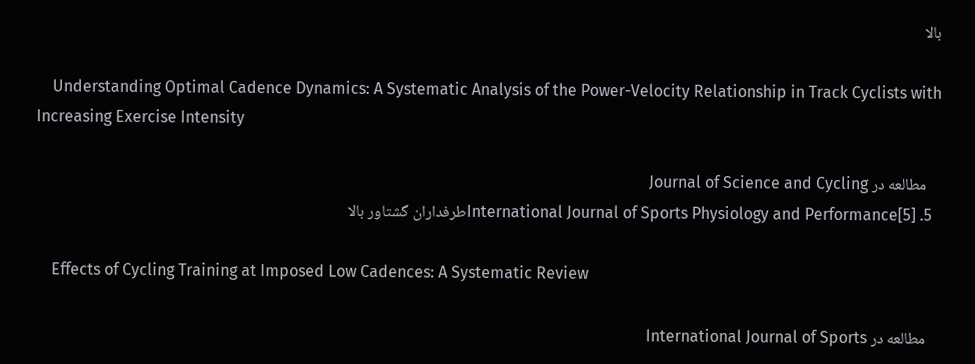بالا

    Understanding Optimal Cadence Dynamics: A Systematic Analysis of the Power-Velocity Relationship in Track Cyclists with Increasing Exercise Intensity

    مطالعه در Journal of Science and Cycling
  5. [5]International Journal of Sports Physiology and Performanceطرفداران گشتاور بالا

    Effects of Cycling Training at Imposed Low Cadences: A Systematic Review

    مطالعه در International Journal of Sports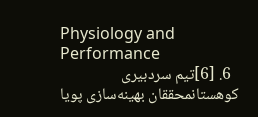Physiology and Performance
  6. [6]تیم سردبیری کوهستانمحققان بهینه‌سازی پویا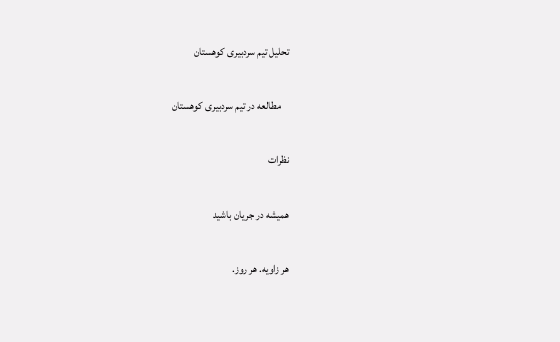تحلیل تیم سردبیری کوهستان

    مطالعه در تیم سردبیری کوهستان

نظرات

همیشه در جریان باشید

هر زاویه. هر روز.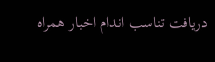دریافت تناسب اندام اخبار همراه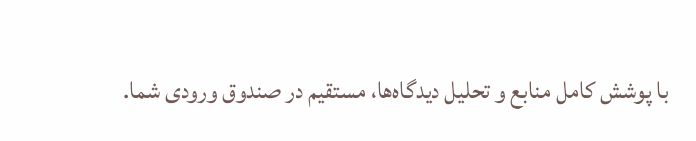با پوشش کامل منابع و تحلیل دیدگاه‌ها، مستقیم در صندوق ورودی شما.